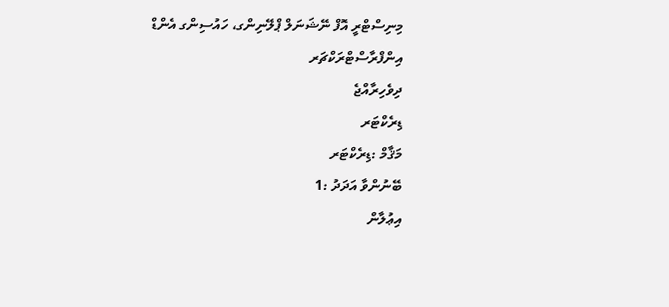މިނިސްޓްރީ އޮފް ނޭޝަނަލް ޕްލޭނިންގ، ހައުސިންގ އެންޑް އިންފްރާސްޓްރަކްޗަރ
ދިވެހިރާއްޖެ
ޑިރެކްޓަރ
މަޤާމް :ޑިރެކްޓަރ
ބޭނުންވާ އަދަދު :1
އިޢުލާން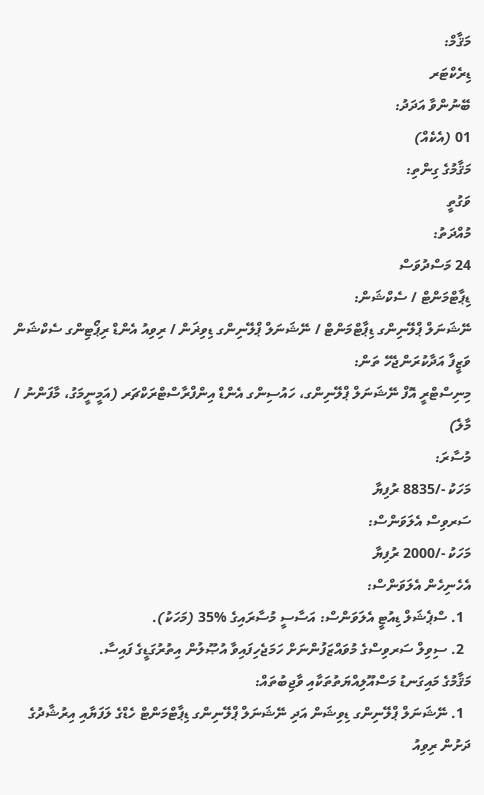މަޤާމް:
ޑިރެކްޓަރ
ބޭނުންވާ އަދަދު:
01 (އެކެއް)
މަޤާމުގެ ގިންތި:
ވަގުތީ
މުއްދަތު:
24 މަސްދުވަސް
ޑިޕާޓްމަންޓް / ސެކްޝަން:
ނޭޝަނަލް ޕްލޭނިންގ ޑިޕާޓްމަންޓް / ނޭޝަނަލް ޕްލޭނިންގ ޑިވިޜަން / ރިވިއު އެންޑް ރިޕޯޓިންގ ސެކްޝަން
ވަޒީފާ އަދާކުރަންޖެހޭ ތަން:
މިނިސްޓްރީ އޮފް ނޭޝަނަލް ޕްލޭނިންގ، ހައުސިންގ އެންޑް އިންފްރާސްޓްރަކްޗަރ (އަމީނީމަގު، މާފަންނު / މާލެ)
މުސާރަ:
މަހަކު -/8835 ރުފިޔާ
ސަރވިސް އެލަވަންސް:
މަހަކު -/2000 ރުފިޔާ
އެހެނިހެން އެލަވަންސް:
  1. ސްޕެޝަލް ޑިއުޓީ އެލަވަންސް: އަސާސީ މުސާރައިގެ %35 (މަހަކު).
  2. ސިވިލް ސަރވިސްގެ މުވައްޒަފުންނަށް ހަމަޖެހިފައިވާ އުޞޫލުން އިތުރުގަޑީގެ ފައިސާ.
މަޤާމުގެ މައިގަނޑު މަސްއޫލިއްޔަތުތަކާއި ވާޖިބުތައް:
  1. ނޭޝަނަލް ޕްލޭނިންގ ޑިވިޝަން އަދި ނޭޝަނަލް ޕްލޭނިންގ ޑިޕާޓްމަންޓް ހެޑްގެ ލަފަޔާއި އިރުޝާދުގެ ދަށުން ރިވިއު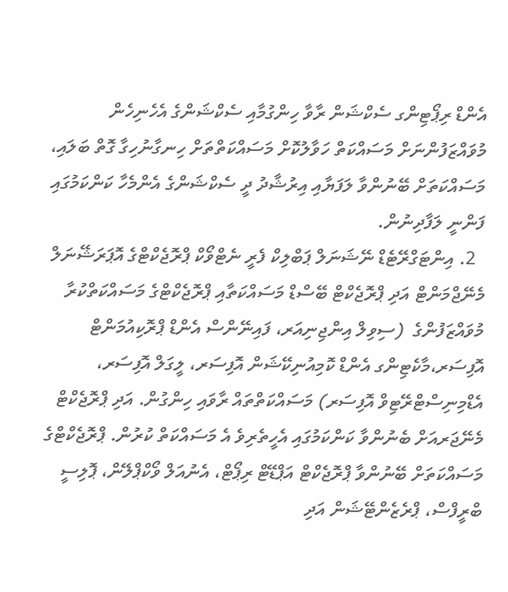އެންޑް ރިޕޯޓިންގ ސެކްޝަން ރާވާ ހިންގުމާއި ސެކްޝަންގެ އެހެނިހެން މުވައްޒަފުންނަށް މަސައްކަތް ހަވާލުކޮށް މަސައްކަތްތަށް ހިނގާނުހިގާ ގޮތް ބަލައި، މަސައްކަތަށް ބޭނުންވާ ލަފަޔާއި އިރުޝާދު ދީ ސެކްޝަންގެ އެންމެހާ ކަންކަމުގައި ފަންނީ ލަފާދިނުން.
  2. އިންޓަގްރޭޓެޑް ނޭޝަނަލް ޕަބްލިކް ފެރީ ނެޓްވޯކް ޕްރޮޖެކްޓްގެ އޮޕަރަޝޭނަލް މެނޭޖްމަންޓް އަދި ޕްރޮޖެކްޓް ބޭސްޑް މަސައްކަތާއި ޕްރޮޖެކްޓްގެ މަސައްކަތްކުރާ މުވައްޒަފުންގެ  (ސިވިލް އިންޖިނިއަރ، ފައިނޭންސް އެންޑް ޕްރޮކިއުމަންޓް އޮފިސަރ،މާކެޓިންގ އެންޑް ކޮމިއުނިކޭޝަން އޮފިސަރ، ލީގަލް އޮފިސަރ، އެޑްމިނިސްޓްރޭޓިވް އޮފިސަރ) މަސައްކަތްތައް ރާވައި ހިންގުން. އަދި ޕްރޮޖެކްޓް މެނޭޖަރއަށް ބެނުންވާ ކަންކަމުގައި އެހީތެރިވެ އެ މަސައްކަތް ކުރުން. ޕްރޮޖެކްޓްގެ މަސައްކަތަށް ބޭނުންވާ ޕްރޮޖެކްޓް އަޕްޑޭޓް ރިޕޯޓް، އެނުއަލް ވޯކްޕްލޭން، ޕޮލިސީ ބްރީފްސް، ޕްރެޒެންޓޭޝަން އަދި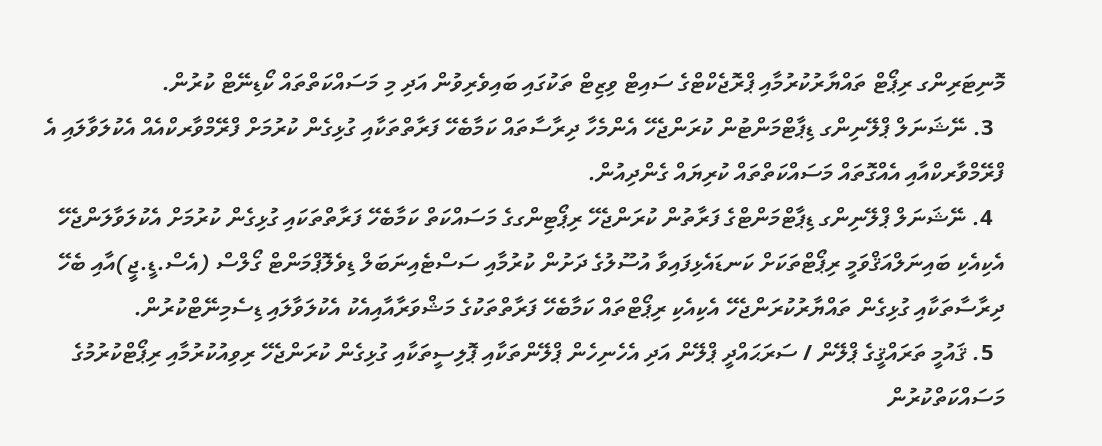މޮނިޓަރިންގ ރިޕޯޓް ތައްޔާރުކުރުމާއި ޕްރޮޖެކްޓްގެ ސައިޓް ވިޒިޓް ތަކުގައި ބައިވެރިވުން އަދި މި މަސައްކަތްތައް ކޯޑިނޭޓް ކުރުން.
  3. ނޭޝަނަލް ޕްލޭނިންގ ޑިޕާޓްމަންޓުން ކުރަންޖެހޭ އެންމެހާ ދިރާސާތައް ކަމާބެހޭ ފަރާތްތަކާއި ގުޅިގެން ކުރުމަށް ފްރޭމްވާރކްއެއް އެކުލަވާލައި އެ ފްރޭމްވާރކްއާއި އެއްގޮތައް މަސައްކަތްތައް ކުރިޔައް ގެންދިއުން.
  4. ނޭޝަނަލް ޕްލޭނިންގ ޑިޕާޓްމަންޓްގެ ފަރާތުން ކުރަންޖެހޭ ރިޕޯޓިންގގެ މަސައްކަތް ކަމާބެހޭ ފަރާތްތަކައި ގުޅިގެން ކުރުމަށް އެކުލަވާލަންޖެހޭ އެކިއެކި ބައިނަލްއަޤްވަމީ ރިޕޯޓްތަކަށް ކަނޑައެޅިފައިވާ އުސޫލުގެ ދަށުން ކުރުމާއި ސަސްޓެއިނަބަލް ޑިވެލޮޕްމަންޓް ގޯލްސް (އެސް.ޑީ.ޖީ)އާއި ބެހޭ ދިރާސާތަކާއި ގުޅިގެން ތައްޔާރުކުރަންޖެހޭ އެކިއެކި ރިޕޯޓްތައް ކަމާބެހޭ ފަރާތްތަކުގެ މަޝްވަރާއާއިއެކު އެކުލަވާލައި ޑިސެމިނޭޓްކުރުން.
  5. ޤައުމީ ތަރައްޤީގެ ޕްލޭން / ސަރަޙައްދީ ޕްލޭން އަދި އެހެނިހެން ޕްލޭންތަކާއި ޕޮލިސީތަކާއި ގުޅިގެން ކުރަންޖެހޭ ރިވިއުކުރުމާއި ރިޕޯޓްކުރުމުގެ މަސައްކަތްކުރުން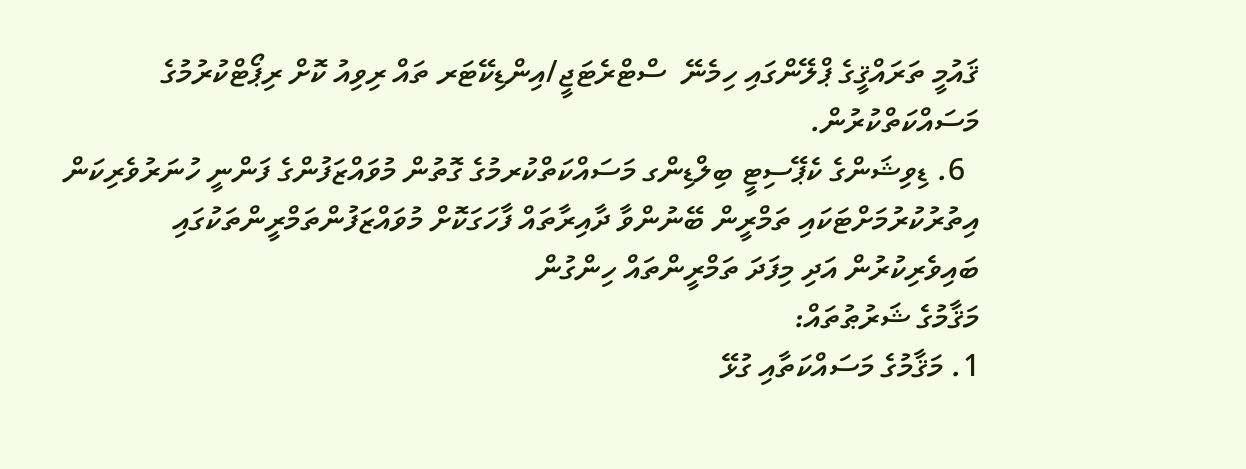ޤައުމީ ތަރައްޤީގެ ޕްލޭންގައި ހިމެނޭ  ސްޓްރެޓަޖީ/އިންޑިކޭޓަރ ތައް ރިވިއު ކޮށް ރިޕޯޓްކުރުމުގެ މަސައްކަތްކުރުން.
  6. ޑިވިޝަންގެ ކެޕޭސިޓީ ބިލްޑިންގ މަސައްކަތްކުރމުގެ ގޮތުން މުވައްޒަފުންގެ ފަންނީ ހުނަރުވެރިކަން އިތުރުކުރުމަށްޓަކައި ތަމްރީން ބޭނުންވާ ދާއިރާތައް ފާހަގަކޮށް މުވައްޒަފުންތަމްރީންތަކުގައި ބައިވެރިކުރުން އަދި މިފަދަ ތަމްރީންތައް ހިންގުން
މަޤާމުގެ ޝަރުޠުތައް:
1. މަޤާމުގެ މަސައްކަތާއި ގުޅޭ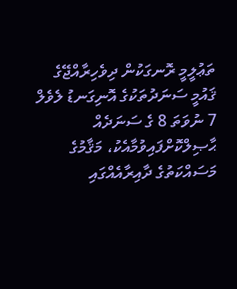ތަޢުލީމީ ރޮނގަކުން ދިވެހިރާއްޖޭގެ ޤައުމީ ސަނަދުތަކުގެ އޮނިގަނޑު ލެވެލް 7 ނުވަތަ 8 ގެ ސަނަދެއް ޙާޞިލްކޮށްފައިވުމާއެކު، މަޤާމުގެ މަސައްކަތުގެ ދާއިރާއެއްގައި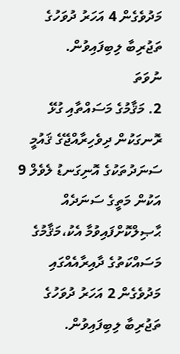މަދުވެގެން 4 އަހަރު ދުވަހުގެ ތަޖުރިބާ ލިބިފައިވުން.
ނުވަތަ
2. މަޤާމުގެ މަސައްތާއި ގުޅޭ ރޮނގަކުން ދިވެހިރާއްޖޭގެ ޤައުމީ ސަނަދުތަކުގެ އޮނިގަނޑު ލެވެލް 9 އަކުން މަތީގެ ސަނަދެއް ޙާޞިލްކޮށްފައިވުމާ އެކު،މަޤާމުގެ މަސައްކަތުގެ ދާއިރާއެއްގައި މަދުވެގެން 2 އަހަރު ދުވަހުގެ ތަޖުރިބާ ލިބިފައިވުން.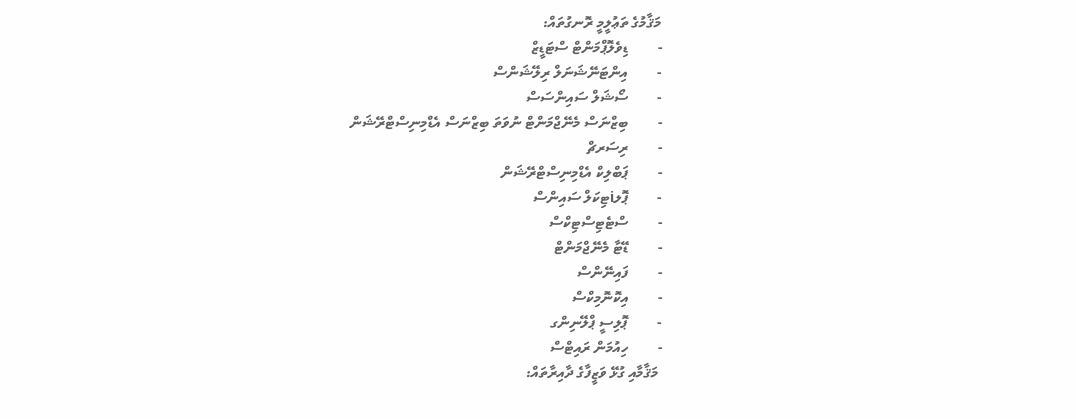މަޤާމުގެ ތަޢުލީމީ ރޮނގުތައް:
-        ޑިވެލޮޕްމަންޓް ސްޓަޑީޒް
-        އިންޓަނޭޝަނަލް ރިލޭޝަންސް
-        ސޯޝަލް ސައިންސަސް
-        ބިޒްނަސް މެނޭޖްމަންޓް ނުވަތަ ބިޒްނަސް އެޑްމިނިސްޓްރޭޝަން
-        ރިސަރޗް
-        ޕަބްލިކް އެޑްމިނިސްޓްރޭޝަން
-        ޕޮލiޓިކަލް ސައިންސް
-        ސްޓެޓިސްޓިކްސް
-        ޑޭޓާ މެނޭޖްމަންޓް
-        ފައިނޭންސް
-        އިކޮނޮމިކްސް
-        ޕޮލިސީ ޕްލޭނިންގ
-        ހިއުމަން ރައިޓްސް
 މަޤާމާއި ގުޅޭ ވަޒީފާގެ ދާއިރާތައް: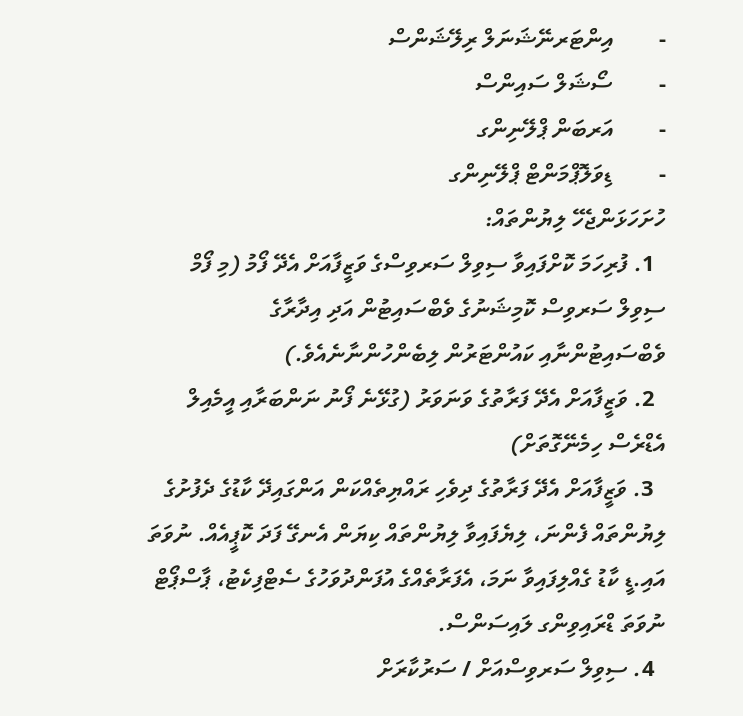-        އިންޓަރނޭޝަނަލް ރިލޭޝަންސް
-        ސޯޝަލް ސައިންސް
-        އަރބަން ޕްލޭނިންގ
-        ޑިވަލޮޕްމަންޓް ޕްލޭނިންގ
ހުށަހަޅަންޖެހޭ ލިޔުންތައް:
  1. ފުރިހަމަ ކޮށްފައިވާ ސިވިލް ސަރވިސްގެ ވަޒީފާއަށް އެދޭ ފޯމު (މި ފޯމް ސިވިލް ސަރވިސް ކޮމިޝަނުގެ ވެބްސައިޓުން އަދި އިދާރާގެ ވެބްސައިޓުންނާއި ކައުންޓަރުން ލިބެންހުންނާނެއެވެ.)
  2. ވަޒީފާއަށް އެދޭ ފަރާތުގެ ވަނަވަރު (ގުޅޭނެ ފޯނު ނަންބަރާއި އީމެއިލް އެޑްރެސް ހިމެނޭގޮތަށް)
  3. ވަޒީފާއަށް އެދޭ ފަރާތުގެ ދިވެހި ރައްޔިތެއްކަން އަންގައިދޭ ކާޑުގެ ދެފުށުގެ ލިޔުންތައް ފެންނަ، ލިޔެފައިވާ ލިޔުންތައް ކިޔަން އެނގޭ ފަދަ ކޮޕީއެއް. ނުވަތަ އައި.ޑީ ކާޑު ގެއްލިފައިވާ ނަމަ، އެފަރާތެއްގެ އުފަންދުވަހުގެ ސެޓްފިކެޓު، ޕާސްޕޯޓް ނުވަތަ ޑްރައިވިންގ ލައިސަންސް.
  4. ސިވިލް ސަރވިސްއަށް / ސަރުކާރަށް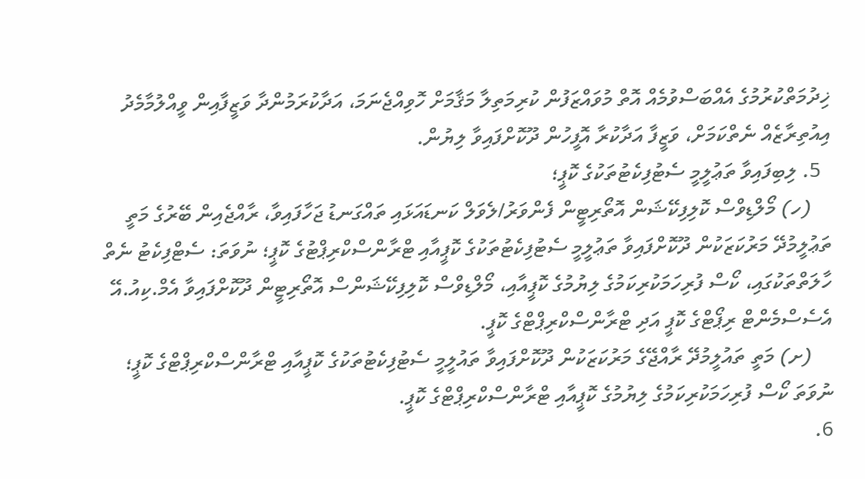ޚިދުމަތްކުރުމުގެ އެއްބަސްވުމެއް އޮތް މުވައްޒަފުން ކުރިމަތިލާ މަޤާމަށް ހޮވިއްޖެނަމަ، އަދާކުރަމުންދާ ވަޒީފާއިން ވީއްލުމާމެދު އިއުތިރާޒެއް ނެތްކަމަށް، ވަޒީފާ އަދާކުރާ އޮފީހުން ދޫކޮށްފައިވާ ލިޔުން.
  5. ލިބިފައިވާ ތަޢުލީމީ ސެޓުފިކެޓުތަކުގެ ކޮޕީ؛
    (ހ) މޯލްޑިވްސް ކޮލިފިކޭޝަން އޮތޯރިޓީން ފެންވަރު/ލެވަލް ކަނޑައަޅައި ތައްގަނޑު ޖަހާފައިވާ، ރާއްޖެއިން ބޭރުގެ މަތީ ތަޢުލީމުދޭ މަރުކަޒަކުން ދޫކޮށްފައިވާ ތަޢުލީމީ ސެޓުފިކެޓުތަކުގެ ކޮޕީއާއި ޓްރާންސްކްރިޕްޓުގެ ކޮޕީ؛ ނުވަތަ: ސެޓްފިކެޓު ނެތް ހާލަތްތަކުގައި، ކޯސް ފުރިހަމަކުރިކަމުގެ ލިޔުމުގެ ކޮޕީއާއި، މޯލްޑިވްސް ކޮލިފިކޭޝަންސް އޮތޯރިޓީން ދޫކޮށްފައިވާ އެމް.ކިއު.އޭ އެސެސްމެންޓް ރިޕޯޓްގެ ކޮޕީ އަދި ޓްރާންސްކްރިޕްޓްގެ ކޮޕީ.
    (ށ) މަތީ ތައުލީމުދޭ ރާއްޖޭގެ މަރުކަޒަކުން ދޫކޮށްފައިވާ ތައުލީމީ ސެޓުފިކެޓުތަކުގެ ކޮޕީއާއި ޓްރާންސްކްރިޕްޓްގެ ކޮޕީ؛ ނުވަތަ ކޯސް ފުރިހަމަކުރިކަމުގެ ލިޔުމުގެ ކޮޕީއާއި ޓްރާންސްކްރިޕްޓްގެ ކޮޕީ.
6.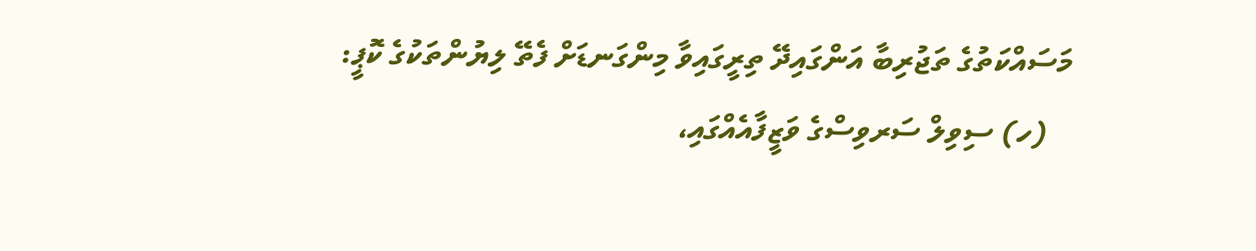މަސައްކަތުގެ ތަޖުރިބާ އަންގައިދޭ ތިރީގައިވާ މިންގަނޑަށް ފެތޭ ލިޔުންތަކުގެ ކޮޕީ:
   (ހ) ސިވިލް ސަރވިސްގެ ވަޒީފާއެއްގައި،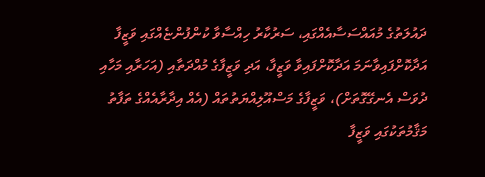ދައުލަތުގެ މުއައްސަސާއެއްގައި، ސަރުކާރު ހިއްސާވާ ކުންފުންޏެއްގައި ވަޒީފާ އަދާކޮށްފައިވާނަމަ އަދާކޮށްފައިވާ ވަޒީފާ، އަދި ވަޒީފާގެ މުއްދަތާއި (އަހަރާއި މަހާއި ދުވަސް އެނގޭގޮތަށް)، ވަޒީފާގެ މަސްއޫލިއްޔަތުތައް (އެއް އިދާރާއެއްގެ ތަފާތު މަޤާމުތަކުގައި ވަޒީފާ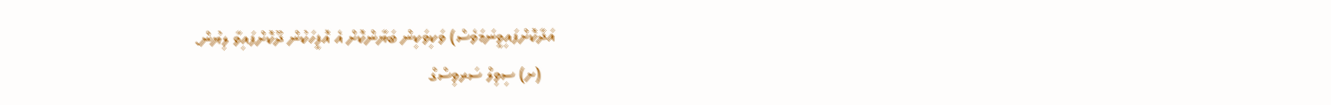އަދާކޮށްފައިވީނަމަވެސް) ވަކިވަކިން ބަޔާންކޮށް އެ އޮފީހަކުން ދޫކޮށްފައިވާ ލިޔުން.
   (ށ) ސިވިލް ސަރވިސްގް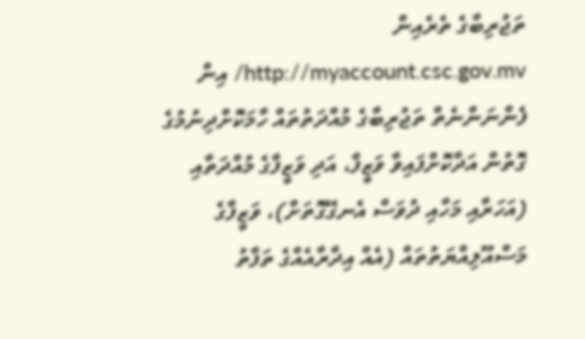ތަޖުރިބާގެ ތެރެއިން http://myaccount.csc.gov.mv/ އިން ފެންނަންނެތް ތަޖުރިބާގެ މުއްދަތުތައް ހާމަކޮށްދިނުމުގެ ގޮތުން އަދާކޮށްފައިވާ ވަޒީފާ، އަދި ވަޒީފާގެ މުއްދަތާއި (އަހަރާއި މަހާއި ދުވަސް އެނގޭގޮތަށް)، ވަޒީފާގެ މަސްއޫލިއްޔަތުތައް (އެއް އިދާރާއެއްގެ ތަފާތު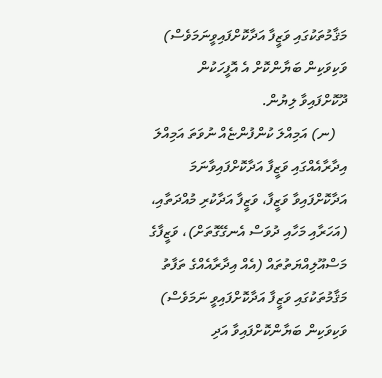މަޤާމުތަކުގައި ވަޒީފާ އަދާކޮށްފައިވީނަމަވެސް) ވަކިވަކިން ބަޔާންކޮށް އެ އޮފީހަކުން ދޫކޮށްފައިވާ ލިޔުން.
   (ނ) އަމިއްލަ ކުންފުންޏެއް ނުވަތަ އަމިއްލަ އިދާރާއެއްގައި ވަޒީފާ އަދާކޮށްފައިވާނަމަ އަދާކޮށްފައިވާ ވަޒީފާ، ވަޒީފާ އަދާކުރި މުއްދަތާއި، (އަހަރާއި މަހާއި ދުވަސް އެނގޭގޮތަށް)، ވަޒީފާގެ މަސްއޫލިއްޔަތުތައް (އެއް އިދާރާއެއްގެ ތަފާތު މަޤާމުތަކުގައި ވަޒީފާ އަދާކޮށްފައިވީ ނަމަވެސް) ވަކިވަކިން ބަޔާންކޮށްފައިވާ އަދި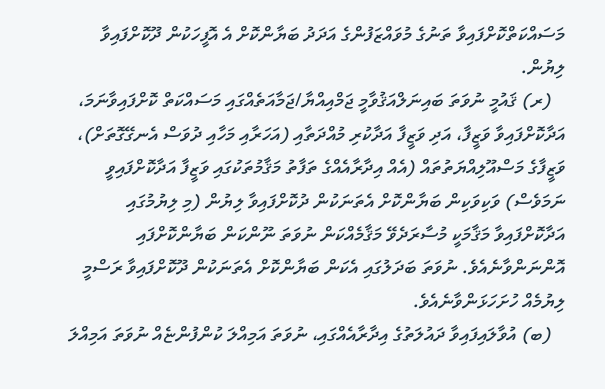މަސައްކަތްކޮށްފައިވާ ތަނުގެ މުވައްޒަފުންގެ އަދަދު ބަޔާންކޮށް އެ އޮފީހަކުން ދޫކޮށްފައިވާ ލިޔުން.
   (ރ) ޤައުމީ ނުވަތަ ބައިނަލްއަޤުވާމީ ޖަމްއިއްޔާ/ޖަމާއަތެއްގައި މަސައްކަތް ކޮށްފައިވާނަމަ، އަދާކޮށްފައިވާ ވަޒީފާ، އަދި ވަޒީފާ އަދާކުރި މުއްދަތާއި (އަހަރާއި މަހާއި ދުވަސް އެނގޭގޮތަށް)، ވަޒީފާގެ މަސްއޫލިއްޔަތުތައް (އެއް އިދާރާއެއްގެ ތަފާތު މަޤާމުތަކުގައި ވަޒީފާ އަދާކޮށްފައިވީ ނަމަވެސް) ވަކިވަކިން ބަޔާންކޮށް އެތަނަކުން ދުކޮށްފައިވާ ލިޔުން (މި ލިޔުމުގައި އަދާކޮށްފައިވާ މަޤާމަކީ މުސާރަދެވޭ މަޤާމެއްކަން ނުވަތަ ނޫންކަން ބަޔާންކޮށްފައި އޮންނަންވާނެއެވެ. ނުވަތަ ބަދަލުގައި އެކަން ބަޔާންކޮށް އެތަނަކުން ދޫކޮށްފައިވާ ރަސްމީ ލިޔުމެއް ހުށަހަޅަންވާނެއެވެ.
   (ބ) އުވާލައިފައިވާ ދައުލަތުގެ އިދާރާއެއްގައި، ނުވަތަ އަމިއްލަ ކުންފުންޏެއް ނުވަތަ އަމިއްލަ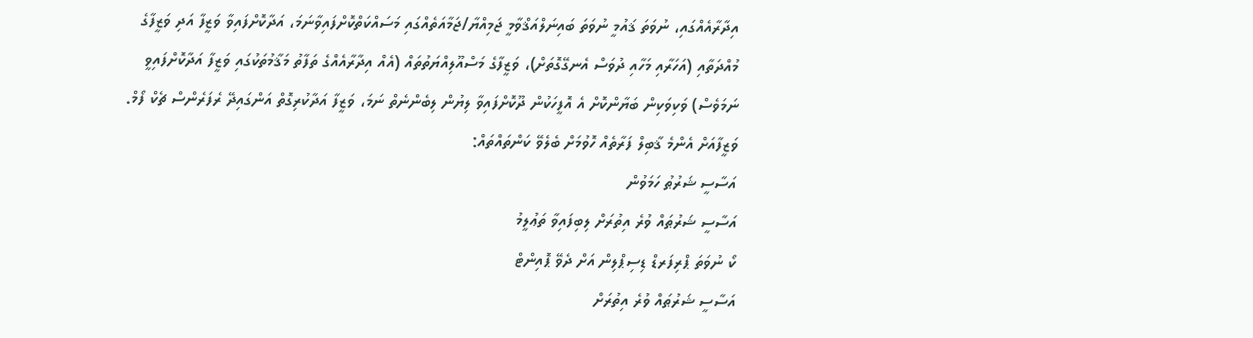އިދާރާއެއްގައި، ނުވަތަ ޤައުމީ ނުވަތަ ބައިނަލްއަޤްވާމީ ޖަމިއްޔާ/ޖަމާއަތެއްގައި މަސައްކަތްކޮށްފައިވާނަމަ، އަދާކޮށްފައިވާ ވަޒީފާ އަދި ވަޒީފާގެ މުއްދަތާއި (އަހަރާއި މަހާއި ދުވަސް އެނގޭގޮތަށް)، ވަޒީފާގެ މަސްއޫލިއްޔަތުތައް (އެއް އިދާރާއެއްގެ ތަފާތު މަޤާމުތަކުގައި ވަޒީފާ އަދާކޮށްފައިވީ ނަމަވެސް) ވަކިވަކިން ބަޔާންކޮށް އެ އޮފީހަކުން ދޫކޮށްފައިވާ ލިޔުން ލިބެންނެތް ނަމަ، ވަޒީފާ އަދާކުރިގޮތް އަންގައިދޭ ރެފަރެންސް ޗެކް ފޯމް.
ވަޒީފާއަށް އެންމެ ޤާބިލް ފަރާތެއް ހޮވުމަށް ބެލެވޭ ކަންތައްތައް:
އަސާސީ ޝަރުޠު ހަމަވުން
އަސާސީ ޝަރުޠައް ވުރެ އިތުރަށް ލިބިފައިވާ ތަޢުލީމު
ކޯ ނުވަތަ ޕްރިފަރޑް ޑިސިޕްލިން އަށް ދެވޭ ޕޮއިންޓް
އަސާސީ ޝަރުޠައް ވުރެ އިތުރަށް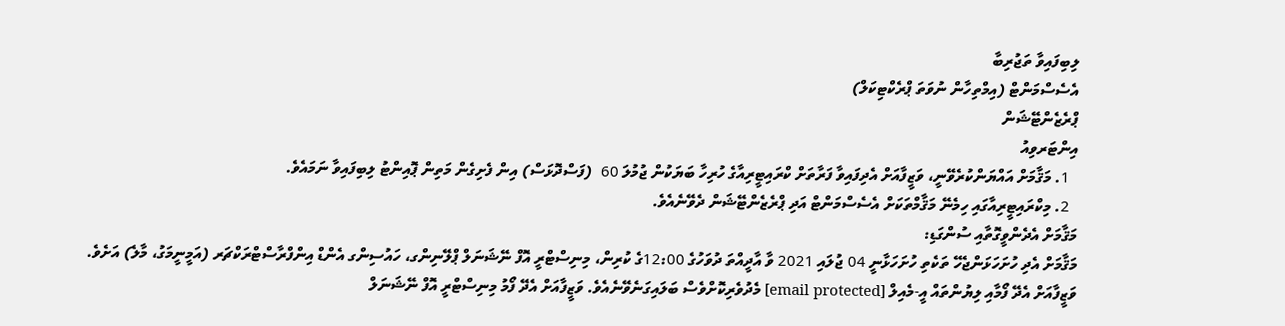ލިބިފައިވާ ތަޖުރިބާ
އެސެސްމަންޓް (އިމްތިހާން ނުވަތަ ޕްރެކްޓިކަލް)
ޕްރެޒެންޓޭޝަން
އިންޓަރވިއު
  1. މަޤާމަށް އައްޔަންކުރެވޭނީ، ވަޒީފާއަށް އެދިފައިވާ ފަރާތަށް ކްރައިޓީރިއާގެ ހުރިހާ ބަޔަކުން ޖުމުލަ 60  (ފަސްދޮޅަސް) އިން ފެށިގެން މަތިން ޕޮއިންޓު ލިބިފައިވާ ނަމައެވެ.
  2. މިކްރައިޓީރިއާގައި ހިމެނޭ މަޤާމްތަކަށް އެސެސްމަންޓް އަދި ޕްރެޒެންޓޭޝަން ދެވޭނެއެވެ.
މަޤާމަށް އެދެންވީގޮތާއި ސުންގަޑި:
މަޤާމަށް އެދި ހުށަހަޅަންޖެހޭ ތަކެތި ހުށަހަޅާނީ 04 ޖުލައި 2021 ވާ އާދީއްތަ ދުވަހުގެ 12:00ގެ ކުރިން، މިނިސްޓްރީ އޮފް ނޭޝަނަލް ޕްލޭނިންގ، ހައުސިންގ އެންޑް އިންފްރާސްޓްރަކްޗަރ (އަމީނީމަގު، މާލެ) އަށެވެ. ވަޒީފާއަށް އެދޭ ފޯމާއި ލިޔުންތައް އީ-މެއިލް [email protected] މެދުވެރިކޮށްވެސް ބަލައިގަނެވޭނެއެވެ. ވަޒީފާއަށް އެދޭ ފޯމު މިނިސްޓްރީ އޮފް ނޭޝަނަލް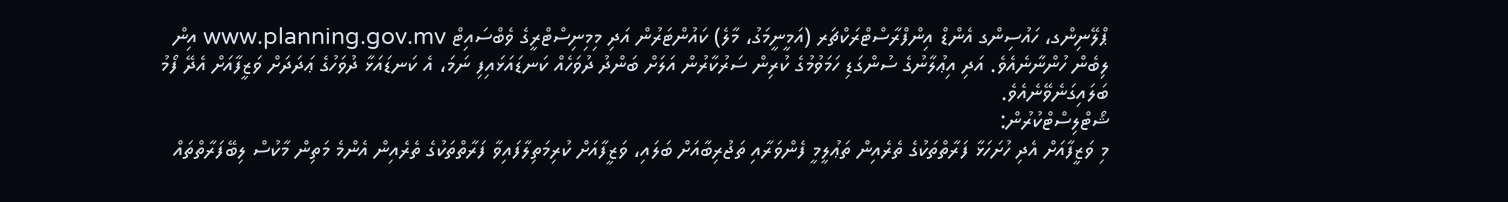ޕްލޭނިންގ، ހައުސިންގ އެންޑް އިންފްރާސްޓްރަކްޗަރ (އަމީނީމަގު، މާލެ) ކައުންޓަރުން އަދި މިމިނިސްޓްރީގެ ވެބްސައިޓް www.planning.gov.mv އިން ލިބެން ހުންނާނެއެވެ. އަދި އިޢުލާނުގެ ސުންގަޑި ހަމަވުމުގެ ކުރިން ސަރުކާރުން އަލަށް ބަންދު ދުވަހެއް ކަނޑައަޅައިފި ނަމަ، އެ ކަނޑައަޅާ ދުވަހުގެ ޢަދަދަށް ވަޒީފާއަށް އެދޭ ފޯމު ބަލައިގަނެވޭނެއެވެ.
ޝޯޓްލިސްޓްކުރުން:
މި ވަޒީފާއަށް އެދި ހުށަހަޅާ ފަރާތްތަކުގެ ތެރެއިން ތަޢުލީމީ ފެންވަރާއި ތަޖުރިބާއަށް ބަލައި، ވަޒީފާއަށް ކުރިމަތިލާފައިވާ ފަރާތްތަކުގެ ތެރެއިން އެންމެ މަތިން މާކުސް ލިބޭފަރާތްތައް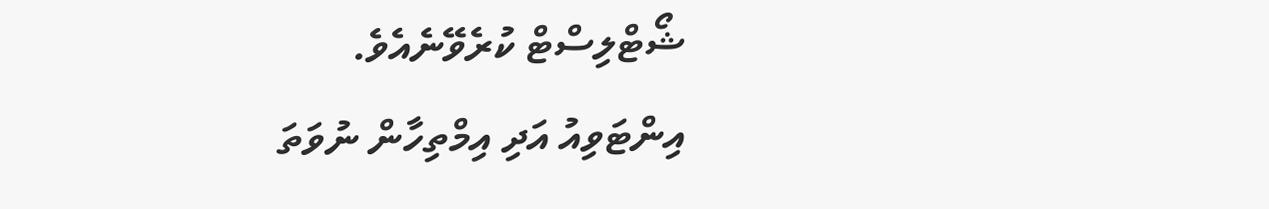ޝޯޓްލިސްޓް ކުރެވޭނެއެވެ.
އިންޓަވިއު އަދި އިމްތިހާން ނުވަތަ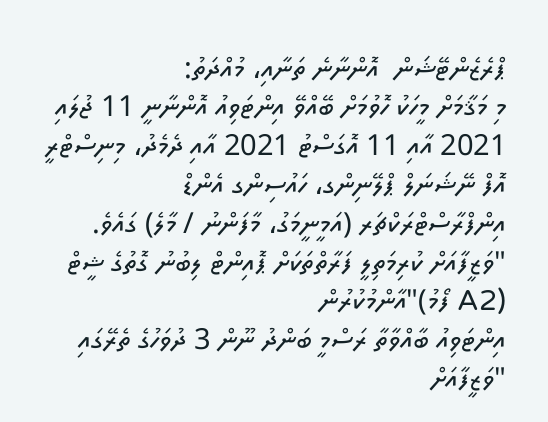ޕްރެޒެންޓޭޝަން  އޮންނާނެ ތަނާއި، މުއްދަތު:
މި މަޤާމަށް މީހަކު ހޮވުމަށް ބޭއްވޭ އިންޓަވިއު އޮންނާނީ 11 ޖުލައި 2021 އާއި 11 އޮގަސްޓު 2021 އާއި ދެމެދު، މިނިސްޓްރީ އޮފް ނޭޝަނަލް ޕްލޭނިންގ، ހައުސިންގ އެންޑް އިންފްރާސްޓްރަކްޗަރ (އަމީނީމަގު، މާފަންނު / މާލެ) ގައެވެ.
"ވަޒީފާއަށް ކުރިމަތިލީ ފަރާތްތަކަށް ޕޮއިންޓް ލިބުނު ގޮތުގެ ޝީޓް (A2 ފޯމު)"އާންމުކުރުން
އިންޓަވިއު ބާއްވާތާ ރަސްމީ ބަންދު ނޫން 3 ދުވަހުގެ ތެރޭގައި "ވަޒީފާއަށް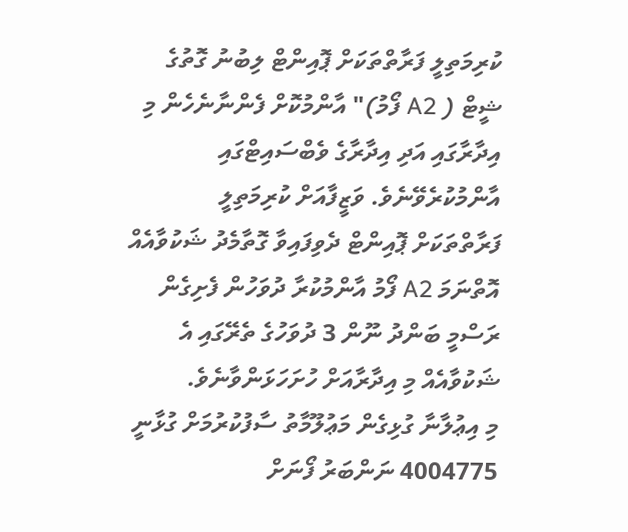ކުރިމަތިލީ ފަރާތްތަކަށް ޕޮއިންޓް ލިބުނު ގޮތުގެ ޝީޓް ( A2 ފޯމު)" އާންމުކޮށް ފެންނާނެހެން މި އިދާރާގައި އަދި އިދާރާގެ ވެބްސައިޓްގައި އާންމުކުރެވޭނެވެ. ވަޒީފާއަށް ކުރިމަތިލީ ފަރާތްތަކަށް ޕޮއިންޓް ދެވިފައިވާ ގޮތާމެދު ޝަކުވާއެއް އޮތްނަމަ A2 ފޯމު އާންމުކުރާ ދުވަހުން ފެށިގެން ރަސްމީ ބަންދު ނޫން 3 ދުވަހުގެ ތެރޭގައި އެ ޝަކުވާއެއް މި އިދާރާއަށް ހުށަހަޅަންވާނެވެ.
މި އިޢުލާނާ ގުޅިގެން މަޢުލޫމާތު ސާފުކުރުމަށް ގުޅާނީ 4004775 ނަންބަރު ފޯނަށް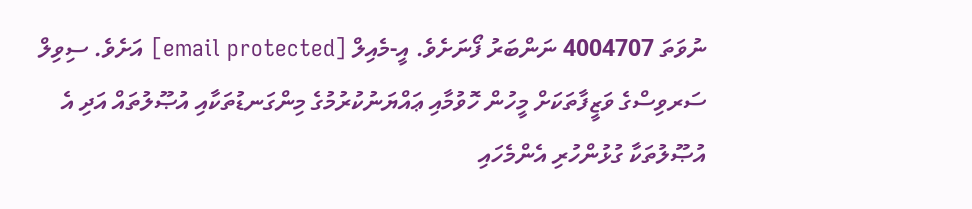ނުވަތަ 4004707 ނަންބަރު ފޯނަށެވެ. އީ-މެއިލް [email protected] އަށެވެ. ސިވިލް ސަރވިސްގެ ވަޒީފާތަކަށް މީހުން ހޮވުމާއި ޢައްޔަނުކުރުމުގެ މިންގަނޑުތަކާއި އުޞޫލުތައް އަދި އެ އުޞޫލުތަކާ ގުޅުންހުރި އެންމެހައި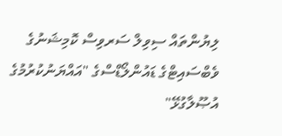ލިޔުންތައް ސިވިލް ސަރވިސް ކޮމިޝަނުގެ ވެބްސައިޓްގެ ޑައުންލޯޑްސްގެ "އައްޔަނުކުރުމުގެ އުޞޫލާގުޅޭ"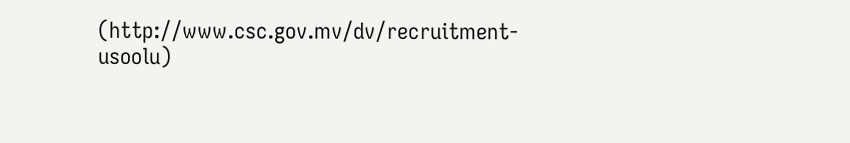(http://www.csc.gov.mv/dv/recruitment-usoolu)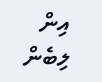އިން ލިބެން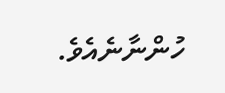ހުންނާނެއެވެ.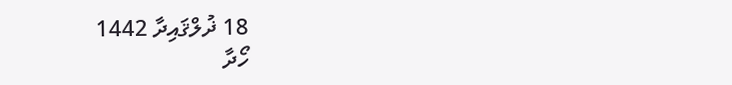18 ޛުލްޤައިދާ 1442
ހޯދާ